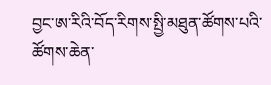བྱང་ཨ་རིའི་བོད་རིགས་སྤྱི་མཐུན་ཚོགས་པའི་ཚོགས་ཆེན་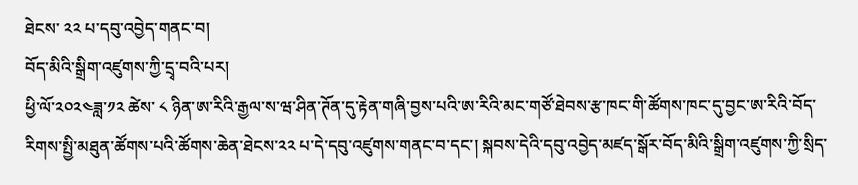ཐེངས་ ༢༢ པ་དབུ་འབྱེད་གནང་བ།
བོད་མིའི་སྒྲིག་འཛུགས་ཀྱི་དྲྭ་བའི་པར།
ཕྱི་ལོ་༢༠༢༤ཟླ་༡༢ ཚེས་ ༨ ཉིན་ཨ་རིའི་རྒྱལ་ས་ཝ་ཤིན་ཊོན་དུ་རྟེན་གཞི་བྱས་པའི་ཨ་རིའི་མང་གཙོ་ཐེབས་རྩ་ཁང་གི་ཚོགས་ཁང་དུ་བྱང་ཨ་རིའི་བོད་རིགས་སྤྱི་མཐུན་ཚོགས་པའི་ཚོགས་ཆེན་ཐེངས་༢༢ པ་དེ་དབུ་འཛུགས་གནང་བ་དང་། སྐབས་དེའི་དབུ་འབྱེད་མཛད་སྒོར་བོད་མིའི་སྒྲིག་འཛུགས་ཀྱི་སྲིད་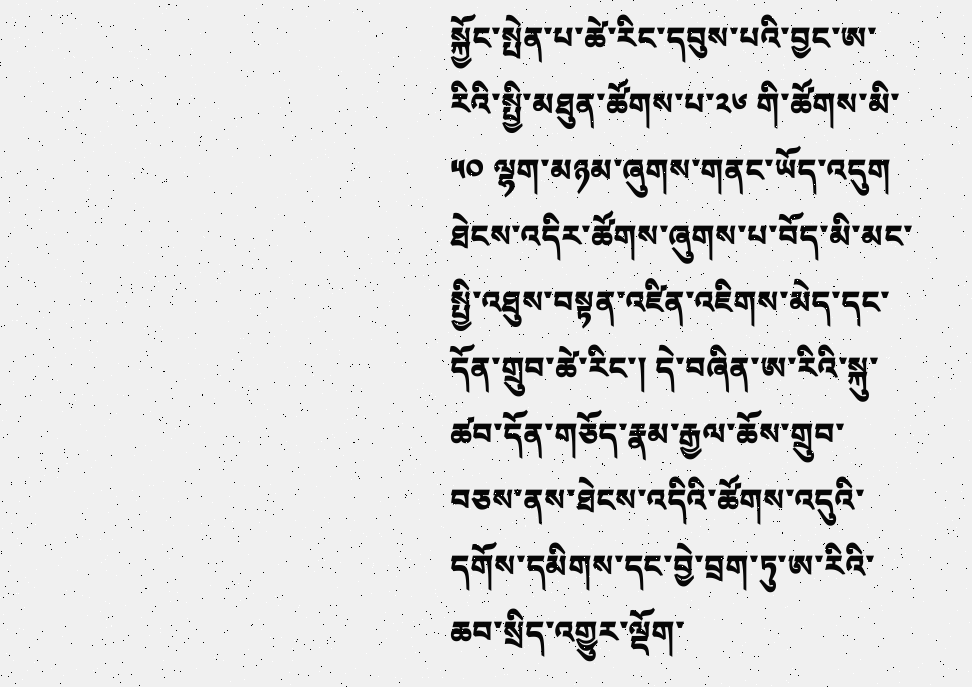སྐྱོང་སྤེན་པ་ཚེ་རིང་དབུས་པའི་བྱང་ཨ་རིའི་སྤྱི་མཐུན་ཚོགས་པ་༢༦ གི་ཚོགས་མི་༥༠ ལྷག་མཉམ་ཞུགས་གནང་ཡོད་འདུག ཐེངས་འདིར་ཚོགས་ཞུགས་པ་བོད་མི་མང་སྤྱི་འཐུས་བསྟན་འཛིན་འཇིགས་མེད་དང་དོན་གྲུབ་ཚེ་རིང་། དེ་བཞིན་ཨ་རིའི་སྐུ་ཚབ་དོན་གཅོད་རྣམ་རྒྱལ་ཆོས་གྲུབ་བཅས་ནས་ཐེངས་འདིའི་ཚོགས་འདུའི་དགོས་དམིགས་དང་བྱེ་བྲག་ཏུ་ཨ་རིའི་ཆབ་སྲིད་འགྱུར་ལྡོག་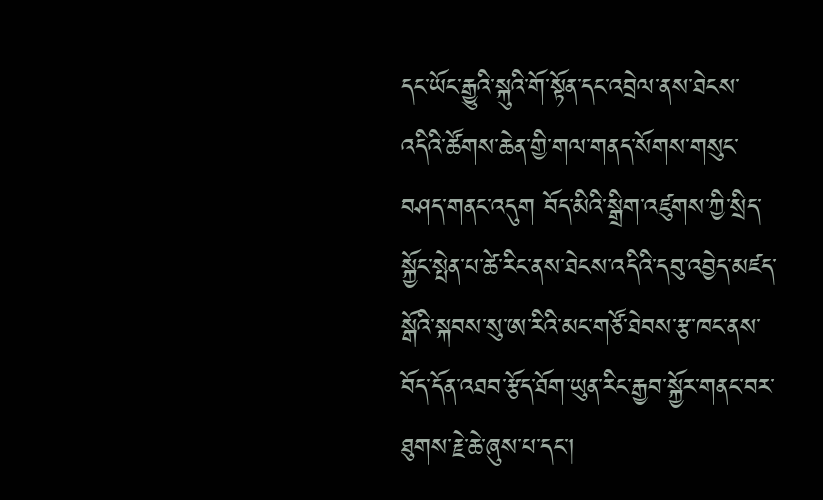དང་ཡོང་རྒྱུའི་སྐུའི་གོ་སྟོན་དང་འབྲེལ་ནས་ཐེངས་འདིའི་ཚོགས་ཆེན་གྱི་གལ་གནད་སོགས་གསུང་བཤད་གནང་འདུག བོད་མིའི་སྒྲིག་འཛུགས་ཀྱི་སྲིད་སྐྱོང་སྤེན་པ་ཚེ་རིང་ནས་ཐེངས་འདིའི་དབུ་འབྱེད་མཛད་སྒོའི་སྐབས་སུ་ཨ་རིའི་མང་གཙོ་ཐེབས་རྩ་ཁང་ནས་བོད་དོན་འཐབ་རྩོད་ཐོག་ཡུན་རིང་རྒྱབ་སྐྱོར་གནང་བར་ཐུགས་རྗེ་ཆེ་ཞུས་པ་དང་།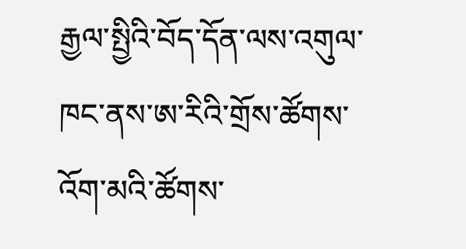རྒྱལ་སྤྱིའི་བོད་དོན་ལས་འགུལ་ཁང་ནས་ཨ་རིའི་གྲོས་ཚོགས་འོག་མའི་ཚོགས་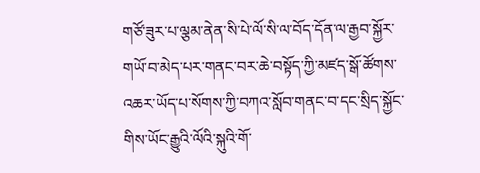གཙོ་ཟུར་པ་ལྕམ་ནེན་སི་པེ་ལོ་སི་ལ་བོད་དོན་ལ་རྒྱབ་སྐྱོར་གཡོ་བ་མེད་པར་གནང་བར་ཆེ་བསྟོད་ཀྱི་མཛད་སྒོ་ཚོགས་འཆར་ཡོད་པ་སོགས་ཀྱི་བཀའ་སློབ་གནང་བ་དང་སྲིད་སྐྱོང་གིས་ཡོང་རྒྱུའི་ལོའི་སྐུའི་གོ་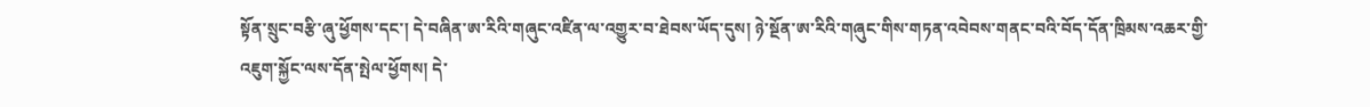སྟོན་སྲུང་བརྩི་ཞུ་ཕྱོགས་དང་། དེ་བཞིན་ཨ་རིའི་གཞུང་འཛིན་ལ་འགྱུར་བ་ཐེབས་ཡོད་དུས། ཉེ་སྔོན་ཨ་རིའི་གཞུང་གིས་གཏན་འབེབས་གནང་བའི་བོད་དོན་ཁྲིམས་འཆར་གྱི་འཇུག་སྐྱོང་ལས་དོན་སྤེལ་ཕྱོགས། དེ་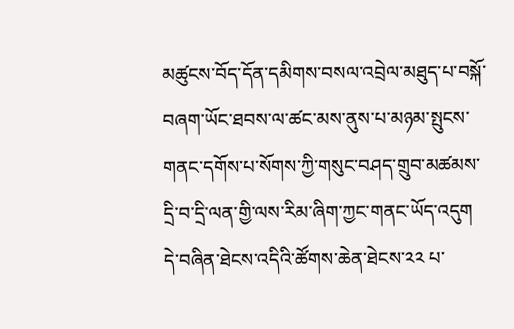མཚུངས་བོད་དོན་དམིགས་བསལ་འབྲེལ་མཐུད་པ་བསྐོ་བཞག་ཡོང་ཐབས་ལ་ཚང་མས་ནུས་པ་མཉམ་སྤུངས་གནང་དགོས་པ་སོགས་ཀྱི་གསུང་བཤད་གྲུབ་མཚམས་དྲི་བ་དྲི་ལན་གྱི་ལས་རིམ་ཞིག་ཀྱང་གནང་ཡོད་འདུག དེ་བཞིན་ཐེངས་འདིའི་ཚོགས་ཆེན་ཐེངས་༢༢ པ་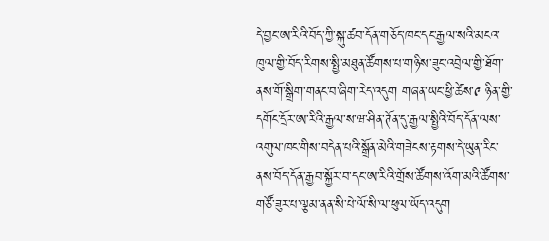དེ་བྱང་ཨ་རིའི་བོད་ཀྱི་སྐུ་ཚབ་དོན་གཅོད་ཁང་དང་རྒྱལ་སའི་མངའ་ཁུལ་གྱི་བོད་རིགས་སྤྱི་མཐུན་ཚོགས་པ་གཉིས་ཟུང་འབྲེལ་གྱི་ཐོག་ནས་གོ་སྒྲིག་གནང་བ་ཞིག་རེད་འདུག གཞན་ཡང་ཕྱི་ཚེས་༩ ཉིན་གྱི་དགོང་དྲོར་ཨ་རིའི་རྒྱལ་ས་ཝ་ཤིན་ཊོན་དུ་རྒྱལ་སྤྱིའི་བོད་དོན་ལས་འགུལ་ཁང་གིས་བདེན་པའི་སྒྲོན་མེའི་གཟེངས་རྟགས་དེ་ཡུན་རིང་ནས་བོད་དོན་རྒྱབ་སྐྱོར་བ་དང་ཨ་རིའི་གྲོས་ཚོགས་འོག་མའི་ཚོགས་གཙོ་ཟུར་པ་ལྕམ་ནན་སི་པེ་ལོ་སི་ལ་ཕུལ་ཡོད་འདུག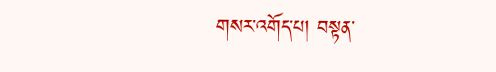གསར་འགོད་པ། བསྟན་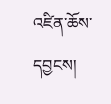འཛིན་ཆོས་དབྱངས།